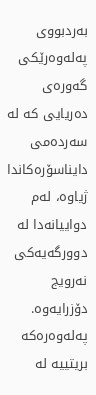بەردبووی پەلەوەرێکی گەورەی دەریایی کە لە سەردەمی دایناسۆرەکاندا ژیاوە، لەم دواییانەدا لە دوورگەیەکی نەرویج دۆزرایەوە.
پەلەوەرەکە بریتییە لە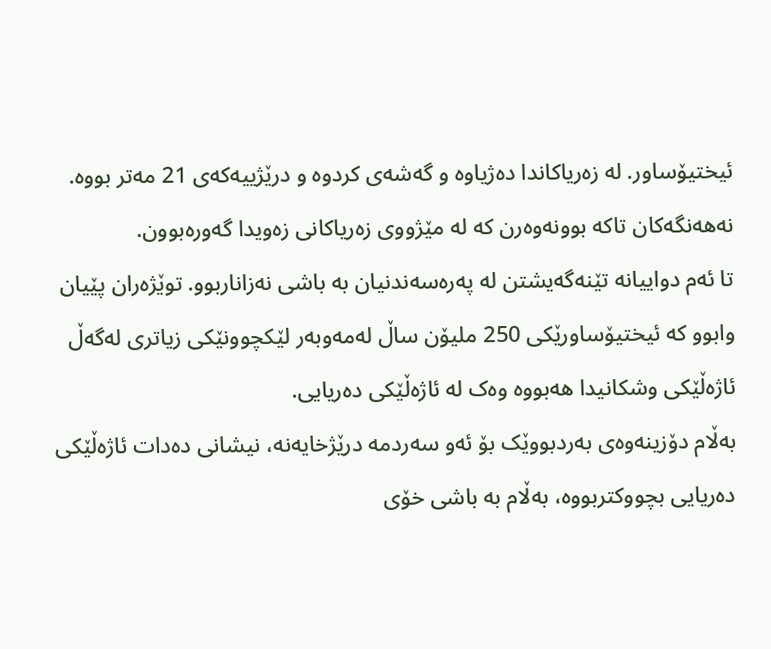ئیختیۆساور. لە زەریاکاندا دەژیاوە و گەشەی کردوە و درێژییەکەی 21 مەتر بووە. نەهەنگەکان تاکە بوونەوەرن کە لە مێژووی زەریاکانی زەویدا گەورەبوون.
تا ئەم دواییانە تێنەگەیشتن لە پەرەسەندنیان بە باشی نەزاناربوو. توێژەران پێیان وابوو کە ئیختیۆساورێکی 250 ملیۆن ساڵ لەمەوبەر لێکچوونێکی زیاتری لەگەڵ ئاژەڵێکی وشکانیدا هەبووە وەک لە ئاژەڵێکی دەریایی.
بەڵام دۆزینەوەی بەردبووێک بۆ ئەو سەردمە درێژخایەنە، نیشانی دەدات ئاژەڵێکی دەریایی بچووکتربووە، بەڵام بە باشی خۆی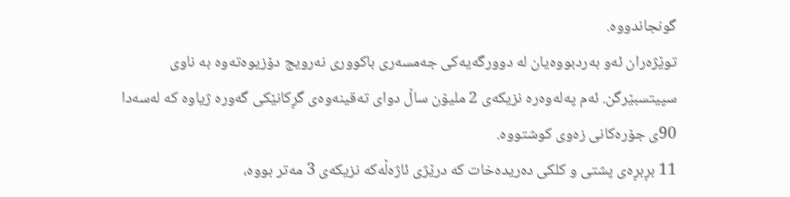گونجاندووە.
توێژەران ئەو بەردبووەیان لە دوورگەیەکی جەمسەری باکووری نەرویج دۆزیوەتەوە بە ناوی سپیتسبێرگن. ئەم پەلەوەرە نزیکەی 2 ملیۆن ساڵ دوای تەقینەوەی گڕکانێکی گەورە ژیاوە کە لەسەدا 90ی جۆرەکانی زەوی کوشتووە.
11 بڕبڕەی پشتی و کلکی دەریدەخات کە درێژی ئاژەڵەکە نزیکەی 3 مەتر بووە،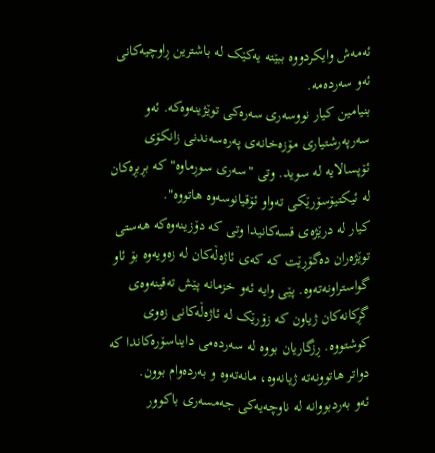ئەمەش وایکردووە ببێتە یەکێک لە باشترین ڕاوچیەکانی ئەو سەردەمە.
بنیامین کیار نووسەری سەرەکی توێژینەوەکە. ئەو سەرپەرشتیاری مۆزەخانەی پەرەسەندنی زانکۆی ئۆپسالایە لە سوید. وتی "سەری سوڕماوە" کە بڕبڕەکان لە ئیکتیۆسۆرێکی تەواو ئۆقیانوسەوە هاتووە".
کیار لە درێژەی قسەکانیدا وتی کە دۆزینەوەکە هەستی توێژەران دەگۆڕێت کە کەی ئاژەڵەکان لە زەویەوە بۆ ئاو گواستراونەتەوە. پێی وایە ئەو خزمانە پێش تەقینەوەی گڕکانەکان ژیاون کە زۆرێک لە ئاژەڵەکانی زەوی کوشتووە. ڕزگاریان بووە لە سەردەمی دایناسۆرەکاندا کە دواتر هاتوونەتە ژیانەوە، مانەتەوە و بەردەوام بوون.
ئەو بەردبووانە لە ناوچەیەکی جەمسەری باکوور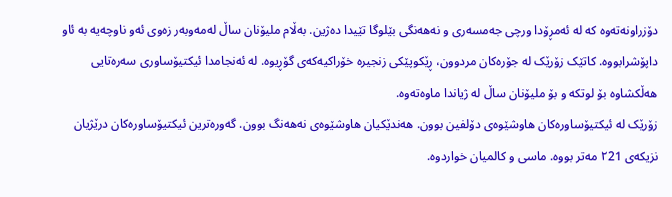دۆزراونەتەوە کە لە ئەمڕۆدا ورچی جەمسەری و نەهەنگی بێلوگا تێیدا دەژین. بەڵام ملیۆنان ساڵ لەمەوبەر زەوی ئەو ناوچەیە بە ئاو داپۆشرابووە. کاتێک زۆرێک لە جۆرەکان مردوون، ڕێکوپێکی زنجیرە خۆراکیەکەی گۆڕیوە. لە ئەنجامدا ئیکتیۆساوری سەرەتایی هەڵکشاوە بۆ لوتکە و بۆ ملیۆنان ساڵ لە ژیاندا ماوەتەوە.
زۆرێک لە ئیکتیۆساورەکان هاوشێوەی دۆلفین بوون. هەندێکیان هاوشێوەی نەهەنگ بوون. گەورەترین ئیکتیۆساورەکان درێژیان نزیکەی ٢21 مەتر بووە. ماسی و کالمیان خواردوە.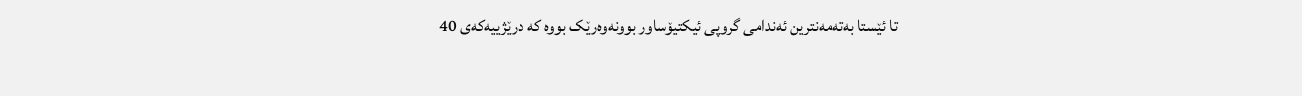تا ئێستا بەتەمەنترین ئەندامی گروپی ئیکتیۆساور بوونەوەرێک بووە کە درێژییەکەی 40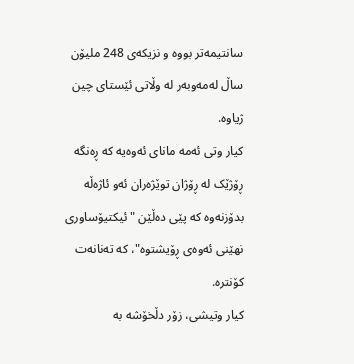سانتیمەتر بووە و نزیکەی 248 ملیۆن ساڵ لەمەوبەر لە وڵاتی ئێستای چین ژیاوە.
کیار وتی ئەمە مانای ئەوەیە کە ڕەنگە ڕۆژێک لە ڕۆژان توێژەران ئەو ئاژەڵە بدۆزنەوە کە پێی دەڵێن "ئیکتیۆساوری نهێنی ئەوەی ڕۆیشتوە"، کە تەنانەت کۆنترە.
کیار وتیشی، زۆر دڵخۆشە بە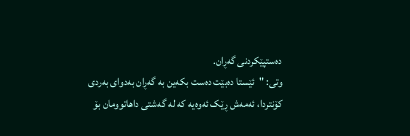دەستپێکردنی گەڕان.
وتی: "ئێستا دەبێت دەست بکەین بە گەڕان بەدوای بەردی کۆنتردا، ئەمەش ڕێک ئەوەیە کە لە گەشتی داهاتوومان بۆ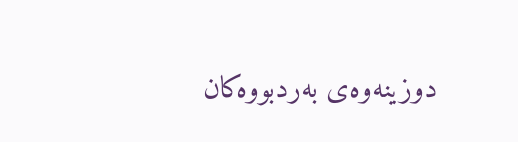دوزینەوەی بەردبووەکان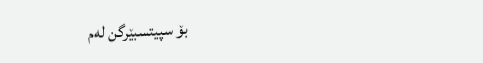بۆ سپیتسبێرگن لەم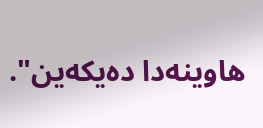هاوینەدا دەیکەین".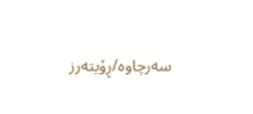سەرچاوە/ڕۆیتەرز